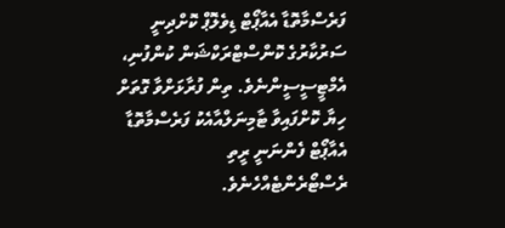ފަރެސްމާތޮޑާ އެއާޕޯޓް ޑިވެލޮޕް ކޮށްދިނީ ސަރުކާރުގެ ކޮންސްޓްރަކްޝަން ކުންފުނި، އެމްޓީސީސީންނެވެ. ތިން ފުރާޅަށްވާ ގޮތަށް ހިޔާ ކޮށްފައިވާ ޓާމިނަލްއާއެކު ފަރެސްމާތޮޑާ އެއާޕޯޓް ފެންނަނީ ރީތި ރެސްޓޯރެންޓެއްހެނެވެ.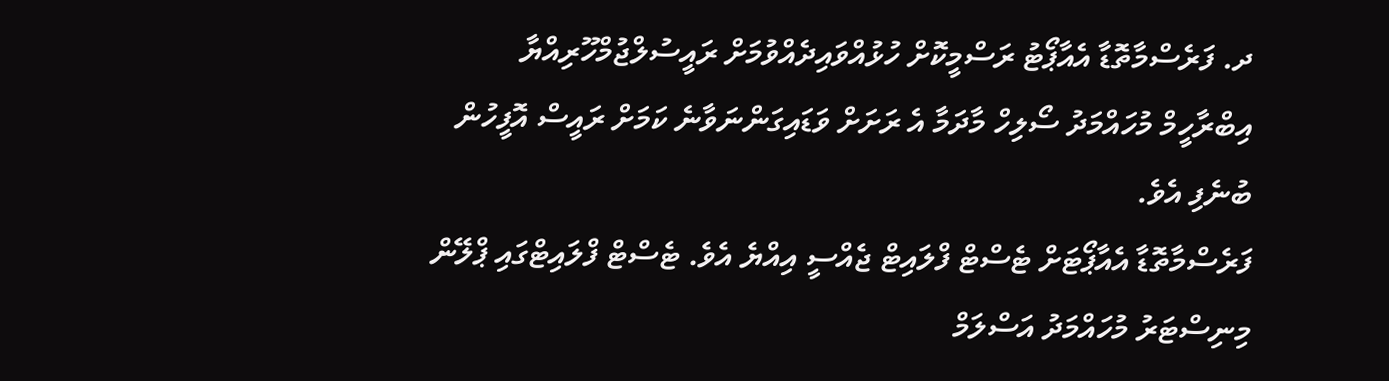ދ. ފަރެސްމާތޮޑާ އެއާޕޯޓު ރަސްމީކޮށް ހުޅުއްވައިދެއްވުމަށް ރައީސުލްޖުމްހޫރިއްޔާ އިބްރާހީމް މުހައްމަދު ސޯލިހް މާދަމާ އެ ރަށަށް ވަޑައިގަންނަވާނެ ކަމަށް ރައީސް އޮފީހުން ބުނެފި އެވެ.
ފަރެސްމާތޮޑާ އެއާޕޯޓަށް ޓެސްޓް ފްލައިޓް ޖެއްސީ އިއްޔެ އެވެ. ޓެސްޓް ފްލައިޓްގައި ޕްލޭން މިނިސްޓަރު މުހައްމަދު އަސްލަމް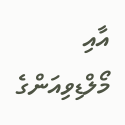އާއި މޯލްޑިވިއަންގެ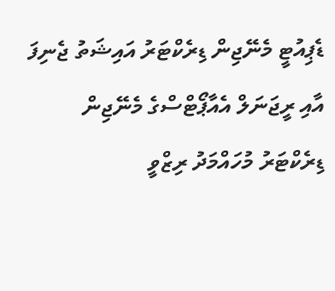ޑެޕިއުޓީ މެނޭޖިން ޑިރެކްޓަރު އައިޝަތު ޖެނިފަ އާއި ރީޖަނަލް އެއާޕޯޓްސްގެ މެނޭޖިން ޑިރެކްޓަރު މުހައްމަދު ރިޒްވީ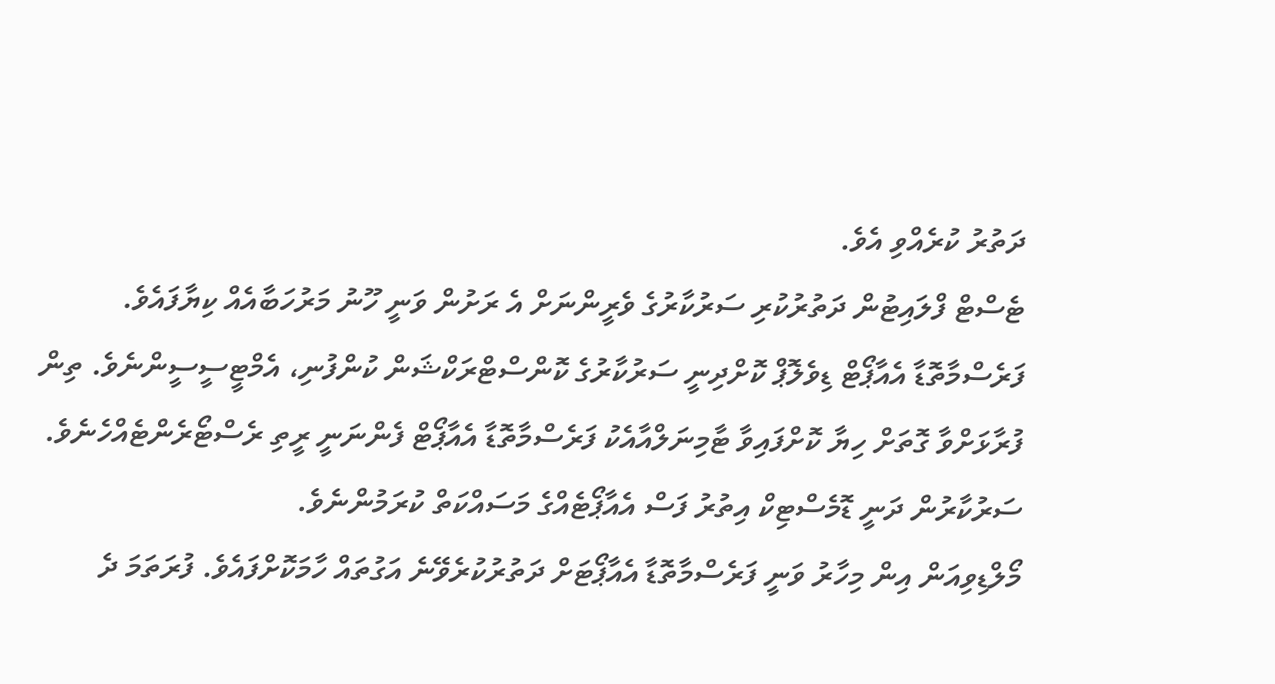ދަތުރު ކުރެއްވި އެވެ.
ޓެސްޓް ފްލައިޓުން ދަތުރުކުރި ސަރުކާރުގެ ވެރީންނަށް އެ ރަށުން ވަނީ ހޫނު މަރުހަބާއެއް ކިޔާފައެވެ.
ފަރެސްމާތޮޑާ އެއާޕޯޓް ޑިވެލޮޕް ކޮށްދިނީ ސަރުކާރުގެ ކޮންސްޓްރަކްޝަން ކުންފުނި، އެމްޓީސީސީންނެވެ. ތިން ފުރާޅަށްވާ ގޮތަށް ހިޔާ ކޮށްފައިވާ ޓާމިނަލްއާއެކު ފަރެސްމާތޮޑާ އެއާޕޯޓް ފެންނަނީ ރީތި ރެސްޓޯރެންޓެއްހެނެވެ.
ސަރުކާރުން ދަނީ ޑޮމެސްޓިކް އިތުރު ފަސް އެއާޕޯޓެއްގެ މަސައްކަތް ކުރަމުންނެވެ.
މޯލްޑިވިއަން އިން މިހާރު ވަނީ ފަރެސްމާތޮޑާ އެއާޕޯޓަށް ދަތުރުކުރެވޭނެ އަގުތައް ހާމަކޮށްފައެވެ. ފުރަތަމަ ދެ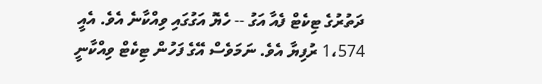ދަތުރުގެ ޓިކެޓް ފެއާ އަގު -- ހެޔޮ އަގުގައި ވިއްކާނެ އެވެ. އެއީ 1،574 ރުފިޔާ އެވެ. ނަމަވެސް އޭގެ ފަހުން ޓިކެޓް ވިއްކާނީ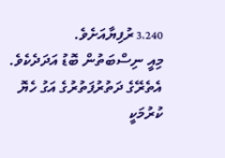3،240 ރުފިޔާއަށެވެ.
މިއީ ނިސްބަތުން ބޮޑު އަދަދެކެވެ.
އެތެރޭގެ ދަތުރުފަތުރުގެ އަގު ހެޔޮ ކުރުމަކީ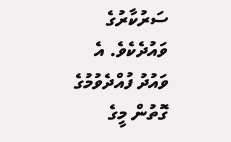ސަރުކާރުގެ ވައުދެކެވެ. އެ ވައުދު ފުއްދެވުމުގެ ގޮތުން މީގެ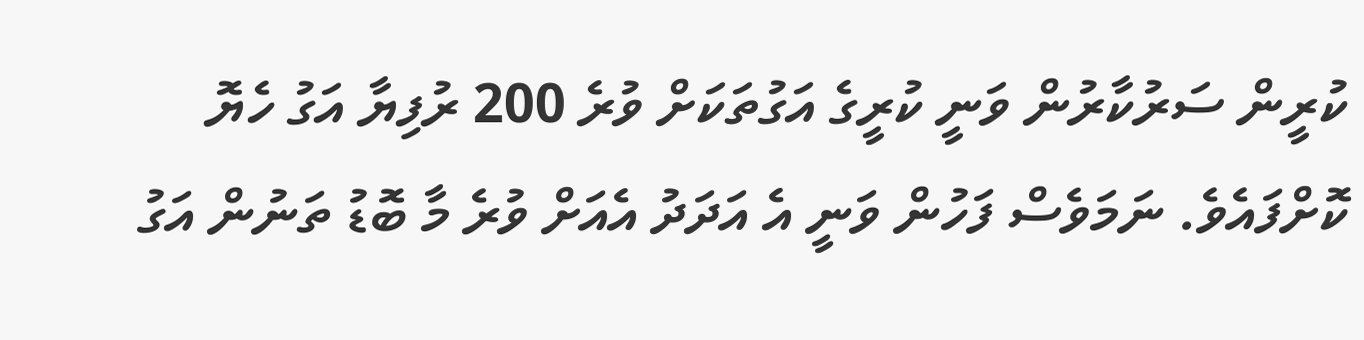ކުރީން ސަރުކާރުން ވަނީ ކުރީގެ އަގުތަކަށް ވުރެ 200 ރުފިޔާ އަގު ހެޔޮ ކޮށްފައެވެ. ނަމަވެސް ފަހުން ވަނީ އެ އަދަދު އެއަށް ވުރެ މާ ބޮޑު ތަނުން އަގު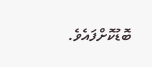ބޮޑުކޮށްފައެވެ.